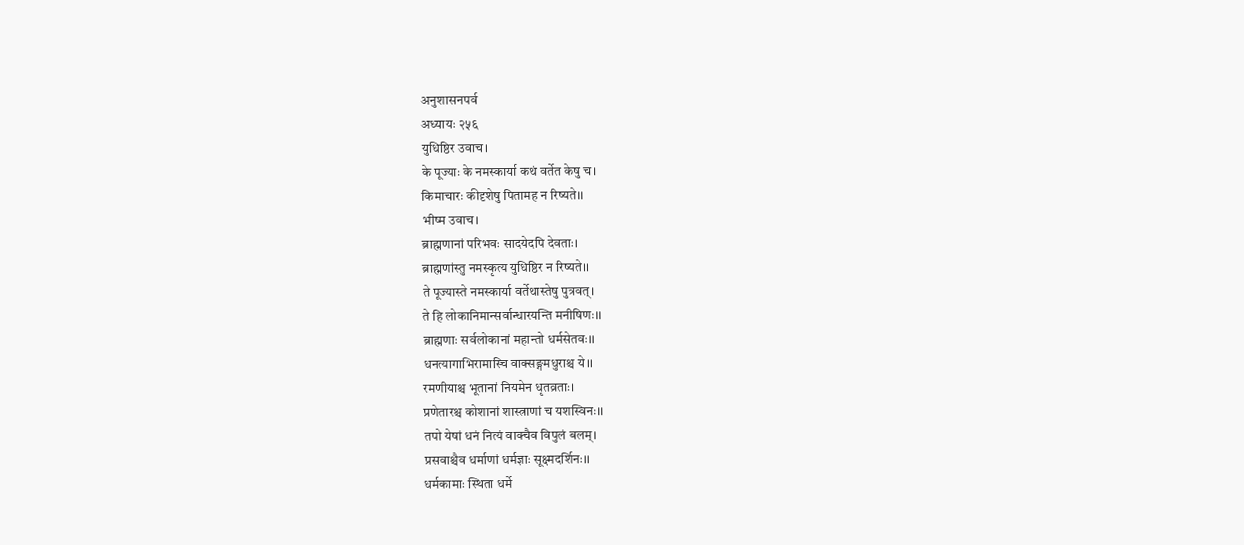अनुशासनपर्व
अध्यायः २५६
युधिष्ठिर उवाच।
के पूज्याः के नमस्कार्या कथं वर्तेत केषु च।
किमाचारः कीदृशेषु पितामह न रिष्यते।।
भीष्म उवाच।
ब्राह्मणानां परिभवः सादयेदपि देवताः।
ब्राह्मणांस्तु नमस्कृत्य युधिष्ठिर न रिष्यते।।
ते पूज्यास्ते नमस्कार्या वर्तेथास्तेषु पुत्रवत्।
ते हि लोकानिमान्सर्वान्धारयन्ति मनीषिणः।।
ब्राह्मणाः सर्वलोकानां महान्तो धर्मसेतवः।।
धनत्यागाभिरामास्चि वाक्सङ्गमधुराश्च ये।।
रमणीयाश्च भूतानां नियमेन धृतव्रताः।
प्रणेतारश्च कोशानां शास्त्राणां च यशस्विनः।।
तपो येषां धनं नित्यं वाक्चैव विपुलं बलम्।
प्रसवाश्चैव धर्माणां धर्मज्ञाः सूक्ष्मदर्शिनः।।
धर्मकामाः स्थिता धर्मे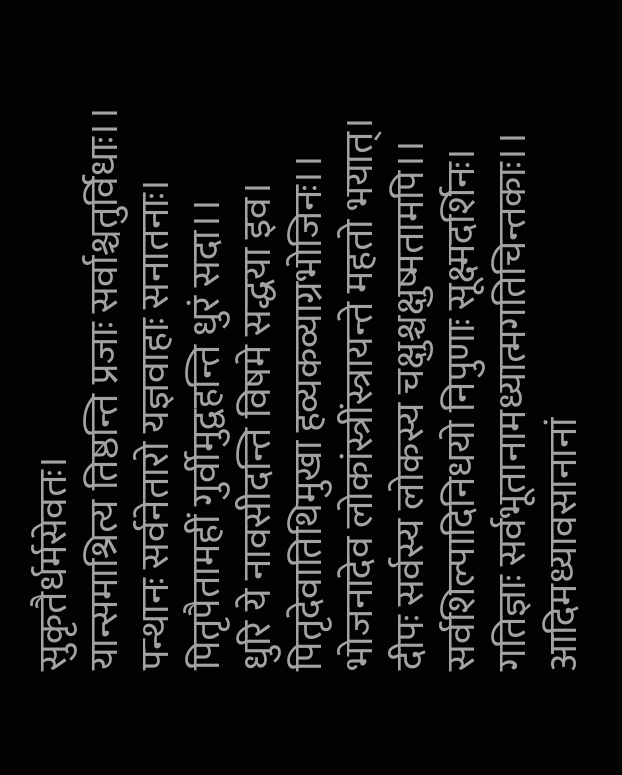सुकृतैर्धर्मसेवतः।
यान्समाश्रित्य तिष्ठन्ति प्रजाः सर्वाश्चतुर्विधाः।।
पन्थानः सर्वनेतारो यज्ञवाहाः सनातनाः।
पितृपैतामहीं गुर्वीमुद्वहन्ति धुरं सदा।।
धुरि ये नावसीदन्ति विषमे सद्धया इव।
पितृदेवातिथिमुखा हव्यकव्याग्रभोजिनः।।
भोजनादेव लोकांस्त्रींस्त्रायन्ते महतो भयात्।
दीपः सर्वस्य लोकस्य चक्षुश्चक्षुष्मतामपि।।
सर्वशिल्पादिनिधयो निपुणाः सूक्ष्मदर्शिनः।
गतिज्ञाः सर्वभूतानामध्यात्मगतिचिन्तकाः।।
आदिमध्यावसानानां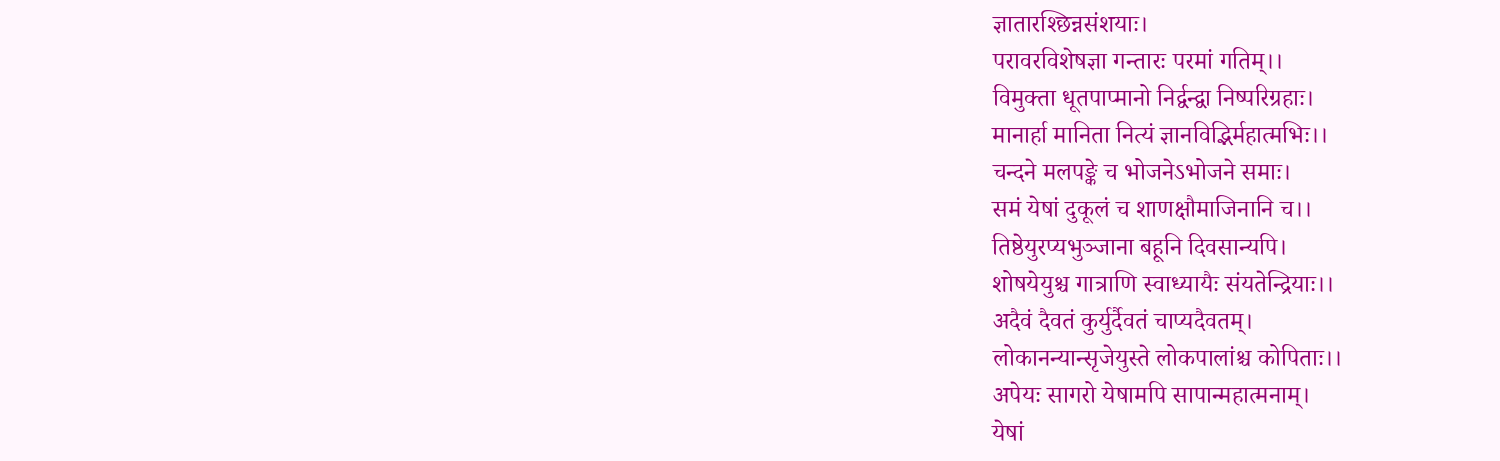ज्ञातारश्छिन्नसंशयाः।
परावरविशेषज्ञा गन्तारः परमां गतिम्।।
विमुक्ता धूतपाप्मानो निर्द्वन्द्वा निष्परिग्रहाः।
मानार्हा मानिता नित्यं ज्ञानविद्भिर्महात्मभिः।।
चन्दने मलपङ्के च भोजनेऽभोजने समाः।
समं येषां दुकूलं च शाणक्षौमाजिनानि च।।
तिष्ठेयुरप्यभुञ्जाना बहूनि दिवसान्यपि।
शोषयेयुश्च गात्राणि स्वाध्यायैः संयतेन्द्रियाः।।
अदैवं दैवतं कुर्युर्दैवतं चाप्यदैवतम्।
लोकानन्यान्सृजेयुस्ते लोकपालांश्च कोपिताः।।
अपेयः सागरो येषामपि सापान्महात्मनाम्।
येषां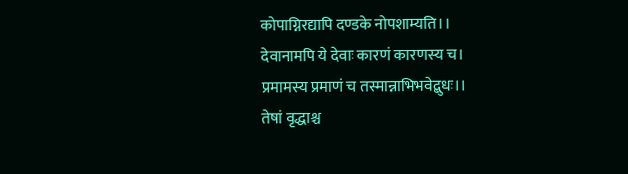कोपाग्निरद्यापि दण्डके नोपशाम्यति।।
देवानामपि ये देवाः कारणं कारणस्य च।
प्रमामस्य प्रमाणं च तस्मान्नाभिभवेद्बुधः।।
तेषां वृद्धाश्च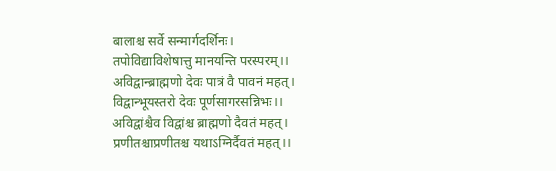बालाश्च सर्वे सन्मार्गदर्शिनः।
तपोविद्याविशेषात्तु मानयन्ति परस्परम्।।
अविद्वान्ब्राह्मणो देवः पात्रं वै पावनं महत्।
विद्वान्भूयस्तरो देवः पूर्णसागरसन्निभः।।
अविद्वांश्चैव विद्वांश्च ब्राह्मणो दैवतं महत्।
प्रणीतश्चाप्रणीतश्च यथाऽग्निर्दैवतं महत्।।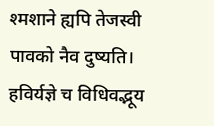श्मशाने ह्यपि तेजस्वी पावको नैव दुष्यति।
हविर्यज्ञे च विधिवद्भूय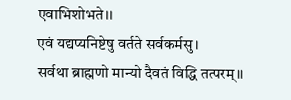एवाभिशोभते।।
एवं यद्यप्यनिष्टेषु वर्तते सर्वकर्मसु।
सर्वथा ब्राह्मणो मान्यो दैवतं विद्धि तत्परम्।।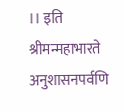।। इति श्रीमन्महाभारते अनुशासनपर्वणि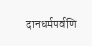दानधर्मपर्वणि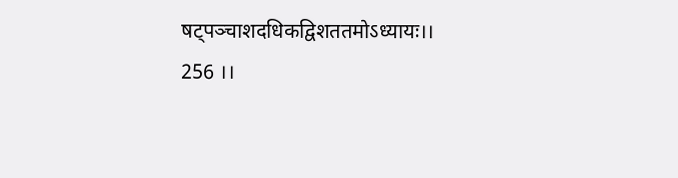षट्पञ्चाशदधिकद्विशततमोऽध्यायः।। 256 ।।